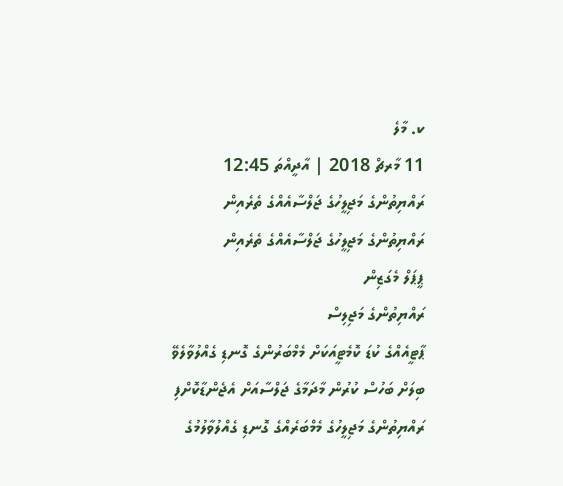ކ. މާލެ
11 މާރޗް 2018 | އާދީއްތަ 12:45
ރައްޔިތުންގެ މަޖިލީހުގެ ޖަލްސާއެއްގެ ތެރެއިން
ރައްޔިތުންގެ މަޖިލީހުގެ ޖަލްސާއެއްގެ ތެރެއިން
ޕީޕަލް މެގަޒިން
ރައްޔިތުންގެ މަޖިލިސް
ޕާޓީއެއްގެ ކުޑަ ކޮމެޓީއަކަށް މެމްބަރުންގެ ގޮނޑި ގެއްލުވާލެވޭ ބިލަށް ބަހުސް ކުރުން މާދަމާގެ ޖަލްސާއަށް އެޖެންޑާކޮށްފި
ރައްޔިތުންގެ މަޖިލީހުގެ މެމްބަރެއްގެ ގޮނޑި ގެއްލުވާލުމުގެ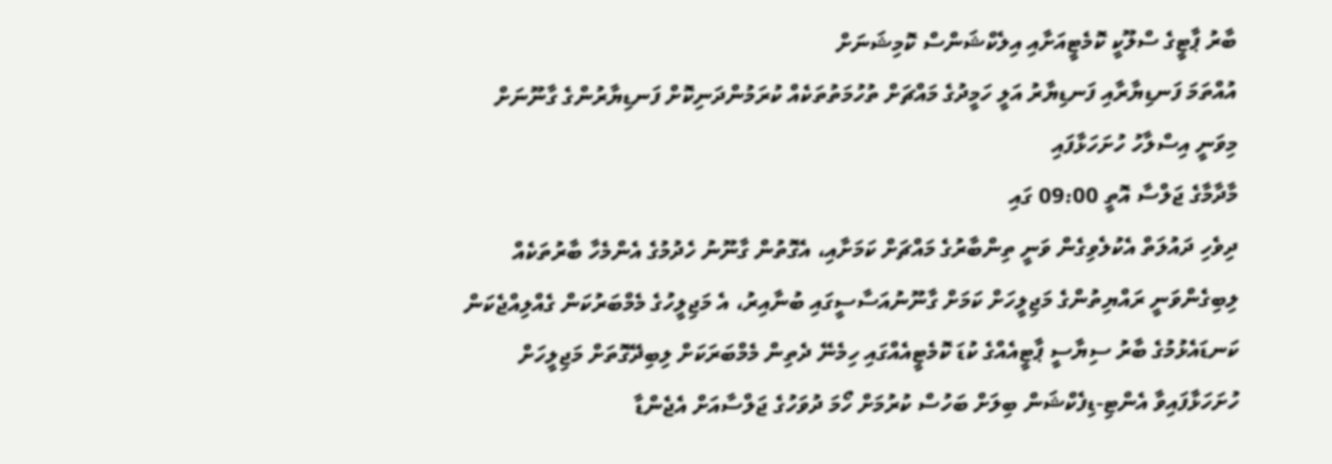ބާރު ޕާޓީގެ ސްލޫކީ ކޮމެޓީއަށާއި އިލެކްޝަންސް ކޮމިޝަނަށް
އުއްތަމަ ފަނޑިޔާރާއި ފަނޑިޔާރު އަލީ ހަމީދުގެ މައްޗަށް ތުހުމަތުތަކެއް ކުރަމުންދަނިކޮށް ފަނޑިޔާރުންގެ ގާނޫނަށް މިވަނީ އިސްލާހު ހުށަހަޅާފައި
މާދާމާގެ ޖަލްސާ އޮތީ 09:00 ގައި
ދިވެހި ދައުލަތް އެކުލެވިގެން ވަނީ ތިންބާރުގެ މައްޗަށް ކަމަށާއި، އެގޮތުން ގާނޫނު ހެދުމުގެ އެންމެހާ ބާރުތަކެއް ލިބިގެންވަނީ ރައްޔިތުންގެ މަޖިލީހަށް ކަމަށް ގާނޫނުއަސާސީގައި ބުނާއިރު، އެ މަޖިލީހުގެ މެމްބަރުކަން ގެއްލިއްޖެކަން ކަނޑައެޅުމުގެ ބާރު ސިޔާސީ ޕާޓީއެއްގެ ކުޑަ ކޮމެޓީއެއްގައި ހިމެނޭ ދެތިން މެމްބަރަކަށް ލިބިދޭގޮތަށް މަޖިލީހަށް ހުށަހަޅާފައިވާ އެންޓި-ޑިފެކްޝަން ބިލަށް ބަހުސް ކުރުމަށް ހޯމަ ދުވަހުގެ ޖަލްސާއަށް އެޖެންޑާ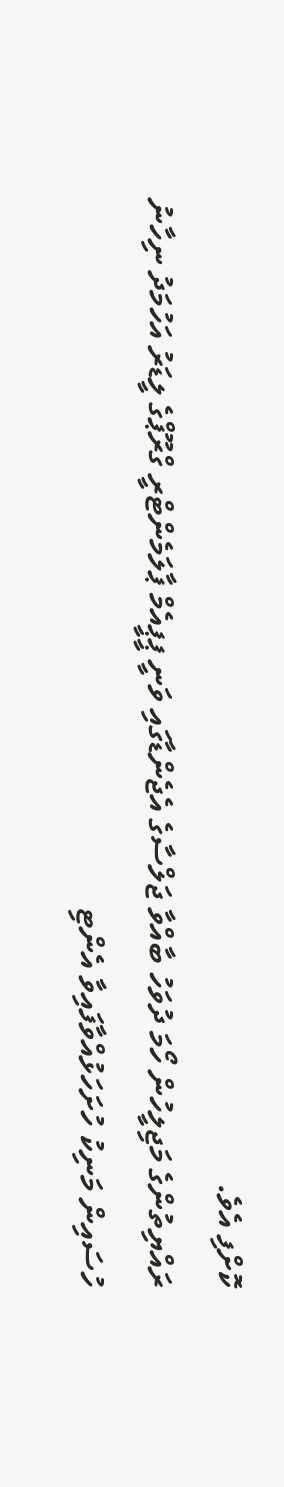ކޮށްފި އެވެ.
ރައްޔިތުންގެ މަޖިލީހުން ހޯމަ ދުވަހު ބާއްވާ ޖަލްސާގެ އެޖެންޑާގައި ވަނީ ޕީޕީއެމް ޕާލަމެންޓްރީ ގްރޫޕްގެ ލީޑަރު އަހުމަދު ނިހާނު ހުސައިން މަނިކު ހުށަހަޅުއްވާފައިވާ އެންޓި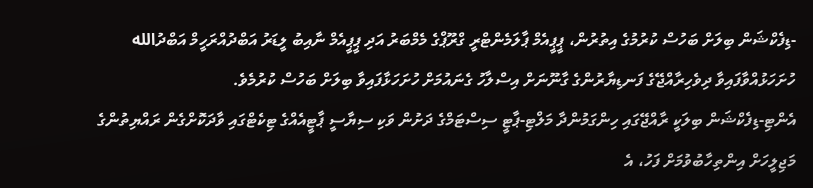-ޑިފެކްޝަން ބިލަށް ބަހުސް ކުރުމުގެ އިތުރުން، ޕީޕީއެމް ޕާލަމެންޓްރީ ގްރޫޕްގެ މެމްބަރު އަދި ޕީޕީއެމް ނާއިބު ލީޑަރު އަބްދުއްރަހީމް އަބްދުالله ހުށަހަޅުއްވާފައިވާ ދިވެހިރާއްޖޭގެ ފަނޑިޔާރުންގެ ގާނޫނަށް އިސްލާހު ގެނައުމަށް ހުށަހަޅާފައިވާ ބިލަށް ބަހުސް ކުރުމެވެ.
އެންޓި-ޑިފެކްޝަން ބިލަކީ ރާއްޖޭގައި ހިންގަމުންދާ މަލްޓި-ޕާޓީ ސިސްޓަމްގެ ދަށުން ވަކި ސިޔާސީ ޕާޓީއެއްގެ ޓިކެޓްގައި ވާދަކޮށްގެން ރައްޔިތުންގެ މަޖިލީހަށް އިންތިހާބުވުމަށް ފަހު، އެ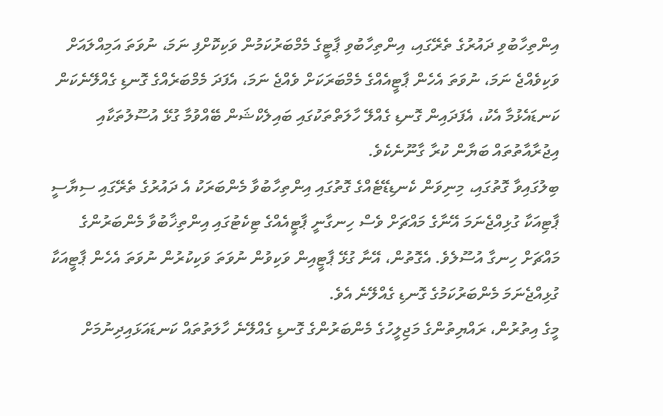އިންތިހާބުވި ދައުރުގެ ތެރޭގައި، އިންތިހާބުވި ޕާޓީގެ މެމްބަރުކަމުން ވަކިކޮށްފި ނަމަ، ނުވަތަ އަމިއްލައަށް ވަކިވެއްޖެ ނަމަ، ނުވަތަ އެހެން ޕާޓީއެއްގެ މެމްބަރަކަށް ވެއްޖެ ނަމަ، އެފަދަ މެމްބަރެއްގެ ގޮނޑި ގެއްލޭނެކަން ކަނޑައެޅުމާ އެކު، އެފަދައިން ގޮނޑި ގެއްލޭ ހާލަތްތަކުގައި ބައިލެކްޝަން ބޭއްވުމާ ގުޅޭ އުސޫލުތަކާއި އިޖުރާއާތުތައް ބަޔާން ކުރާ ގާނޫނެކެވެ.
ބިލުގައިވާ ގޮތުގައި، މިނިވަން ކެނޑިޑޭޓެއްގެ ގޮތުގައި އިންތިހާބުވާ މެންބަރަކު އެ ދައުރުގެ ތެރޭގައި ސިޔާސީ ޕާޓިއަކާ ގުޅިއްޖެނަމަ އޭނާގެ މައްޗަށް ވެސް ހިނގާނީ ޕާޓީއެއްގެ ޓިކެޓުގައި އިންތިޚާބުވާ މެންބަރުންގެ މައްޗަށް ހިނގާ އުސޫލެވެ. އެގޮތުން، އޭނާ ގުޅޭ ޕާޓީއިން ވަކިވުން ނުވަތަ ވަކިކުރުން ނުވަތަ އެހެން ޕާޓީއަކާ ގުޅިއްޖެނަމަ މެންބަރުކަމުގެ ގޮނޑި ގެއްލޭނެ އެވެ.
މީގެ އިތުރުން، ރައްޔިތުންގެ މަޖިލީހުގެ މެންބަރުންގެ ގޮނޑި ގެއްލޭނެ ހާލަތުތައް ކަނޑައަޅައިދިނުމަށް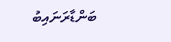ބަންޑާރަނައިބު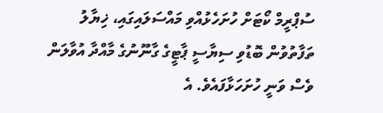ސުޕްރީމް ކޯޓަށް ހުށަހެޅުއްވި މައްސަލައިގައި، ޚިޔާލު ތަފާތުވުން ބޮޑުވި ސިޔާސީ ޕާޓީގެ ގާނޫނުގެ މާއްދާ އުވާލަން ވެސް ވަނީ ހުށަހަޅާފައެވެ. އެ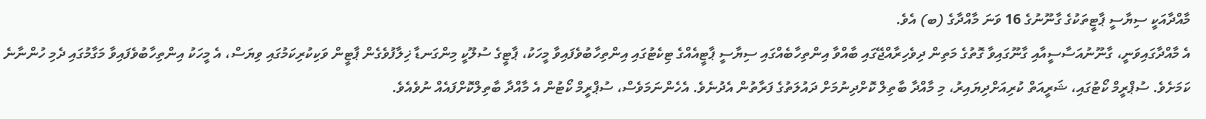މާއްދާއަކީ ސިޔާސީ ޕާޓީތަކުގެ ގާނޫނުގެ 16 ވަނަ މާއްދާގެ (ބ) އެވެ.
އެ މާއްދާގައިވަނީ، ގާނޫނުއަސާސީއާއި ގާނޫގައިވާ ގޮތުގެ މަތިން ދިވެހިރާއްޖޭގައި ބާއްވާ އިންތިހާބެއްގައި ސިޔާސީ ޕާޓީއެއްގެ ޓިކެޓުގައި އިންތިހާބުވެފައިވާ މީހަކު، ޕާޓީގެ ސުލޫކީ މިންގަނޑާ ޚިލާފުވެގެން ޕާޓީން ވަކިކުރިކަމުގައި ވިޔަސް، އެ މީހަކު އިންތިހާބުވެފައިވާ މަގާމުގައި ދެމި ހުންނާނެ ކަމަށެވެ. ސުޕްރީމް ކޯޓުގައި، ޝަރީއަތް ކުރިއަށްދިޔައިރު، މި މާއްދާ ބާތިލް ކޮށްދިނުމަށް ދައުލަތުގެ ފަރާތުން އެދުނެވެ. އެހެންނަމަވެސް، ސުޕްރީމް ކޯޓުން އެ މާއްދާ ބާތިލްކޮށްފައެއް ނުވެއެވެ.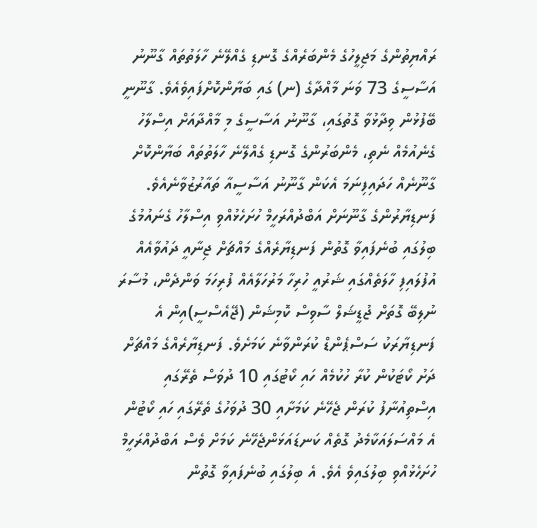ރައްޔިތުންގެ މަޖިލީހުގެ މެންބަރެއްގެ ގޮނޑި ގެއްލޭނެ ހާލަތުތައް ގާނޫނު އަސާސީގެ 73 ވަނަ މާއްދާގެ (ނ) ގައި ބަޔާންކޮށްފައިވެއެވެ. ގާނޫނީ ބޭފުޅުން ވިދާޅުވާ ގޮތުގައި، ގާނޫނު އަސާސީގެ މި މާއްދާއަށް އިސްލާހު ގެނެއުމެއް ނެތި، މެންބަރުންގެ ގޮނޑި ގެއްލޭނެ ހާލަތުތައް ބަޔާންކޮށް ގާނޫނެއް ހަދައިފިނަމަ އެކަން ގާނޫނު އަސާސީއާ ތައާރުޒުވާނެއެވެ.
ފަނޑިޔާރުންގެ ގާނޫނަށް އަބްދުއްރަހީމް ހުށަހެޅުއްވި އިސްލާހު ގެނައުމުގެ ބިލުގައި ބުނެފައިވާ ގޮތުން ފަނޑިޔާރެއްގެ މައްޗަށް ޖިނާއީ ދައުވާއެއް އުފުލައިފި ހާލަތެއްގައި ޝަރުއީ ހުރިހާ މަރުހަލާއެއް ފުރިހަމަ ވަންދެން، މުސާރަ ނުލިބޭ ގޮތަށް ޖުޑީޝަލް ސާވިސް ކޮމިޝަން (ޖޭއެސްސީ)އިން އެ ފަނޑިޔާރަކު ސަސްޕެންޑް ކުރަންވާނެ ކަމަށެވެ. ފަނޑިޔާރެއްގެ މައްޗަށް ދަށު ކޯޓަކުން ކުރާ ހުކުމެއް ހައި ކޯޓުގައި 10 ދުވަސް ތެރޭގައި އިސްތިއުނާފު ކުރަން ޖެހޭނެ ކަމަށާއި 30 ދުވަހުގެ ތެރޭގައި ހައި ކޯޓުން އެ މައްސަލައަކާމެދު ގޮތެއް ކަނޑައަޅަންޖެހޭނެ ކަމަށް ވެސް އަބްދުއްރަހީމް ހުށަހެޅުއްވި ބިލުގައިވެ އެވެ. އެ ބިލުގައި ބުނެފައިވާ ގޮތުން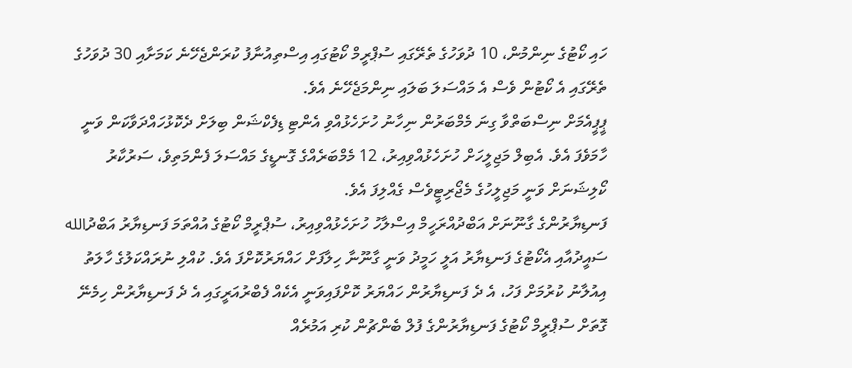ހައި ކޯޓުގެ ނިންމުން، 10 ދުވަހުގެ ތެރޭގައި ސުޕްރީމް ކޯޓުގައި އިސްތިއުނާފު ކުރަންޖެހޭނެ ކަމަށާއި 30 ދުވަހުގެ ތެރޭގައި އެ ކޯޓުން ވެސް އެ މައްސަލަ ބަލައި ނިންމަޖެހޭނެ އެވެ.
ޕީޕީއެމަށް ނިސްބަތްވާ ގިނަ މެމްބަރުން ނިހާނު ހުށަހެޅުއްވި އެންޓި ޑިފެކްޝަން ބިލަށް ދެކޮޅުހައްދަވާކަން ވަނީ ހާމަވެފަ އެވެ. އެބިލް މަޖިލީހަށް ހުށަހެޅުއްވިއިރު، 12 މެމްބަރެއްގެ ގޮނޑީގެ މައްސަލަ ފެންމަތިވެ، ސަރުކާރު ކޯލިޝަނަށް ވަނީ މަޖިލީހުގެ މެޖޯރިޓީވެސް ގެއްލިފަ އެވެ.
ފަނޑިޔާރުންގެ ގާނޫނަށް އަބްދުއްރަހީމް އިސްލާހު ހުށަހެޅުއްވިއިރު، ސުޕްރީމް ކޯޓުގެ އުއްތަމަ ފަނޑިޔާރު އަބްދުالله ސައީދުއާއި އެކޯޓުގެ ފަނޑިޔާރު އަލީ ހަމީދު ވަނީ ގާނޫނާ ހިލާފަށް ހައްޔަރުކޮށްފަ އެވެ. ކުއްލި ނުރައްކަލުގެ ހާލަތު އިއުލާނު ކުރުމަށް ފަހު، އެ ދެ ފަނޑިޔާރުން ހައްޔަރު ކޮށްފައިވަނީ އެކެއް ފެބްރުއަރީގައި އެ ދެ ފަނޑިޔާރުން ހިމެނޭ ގޮތަށް ސުޕްރީމް ކޯޓުގެ ފަނޑިޔާރުންގެ ފުލް ބެންޗުން ކުރި އަމުރެއް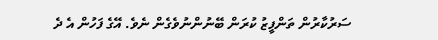ސަރުކާރުން ތަންފީޒު ކުރަން ބޭނުންނުވެގެން ނެވެ. އޭގެ ފަހުން އެ ދެ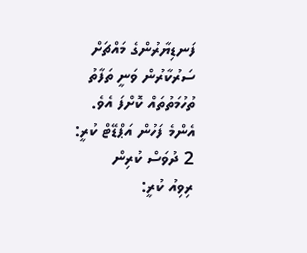ފަނޑިޔާރުންގެ މައްޗަށް ސަރުކާރުން ވަނީ ތަފާތު ތުހުމަތުތައް ކޮށްފަ އެވެ.
އެންމެ ފަހުން އަޕްޑޭޓް ކުރީ: 2 ދުވަސް ކުރިން
ރިވިއު ކުރީ: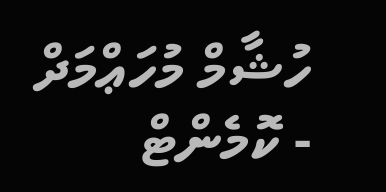ހުޝާމް މުހަޢްމަދް
- ކޮމެންޓް